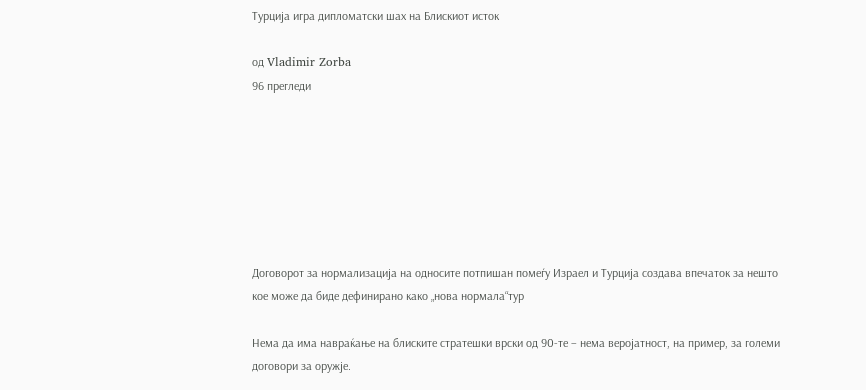Турција игра дипломатски шах на Блискиот исток

од Vladimir Zorba
96 прегледи







Договорот за нормализација на односите потпишан помеѓу Израел и Турција создава впечаток за нешто кое може да биде дефинирано како „нова нормала“тур

Нема да има навраќање на блиските стратешки врски од 90-те – нема веројатност, на пример, за големи договори за оружје.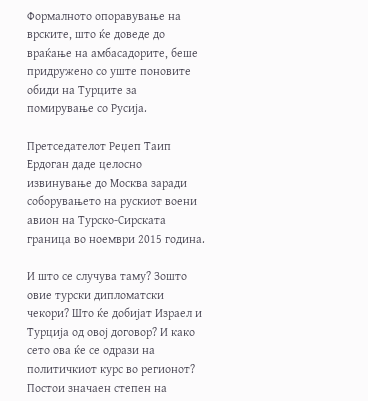Формалното опоравување на врските, што ќе доведе до враќање на амбасадорите, беше придружено со уште поновите обиди на Турците за помирување со Русија.

Претседателот Реџеп Таип Ердоган даде целосно извинување до Москва заради соборувањето на рускиот воени авион на Турско-Сирската граница во ноември 2015 година.

И што се случува таму? Зошто овие турски дипломатски чекори? Што ќе добијат Израел и Турција од овој договор? И како сето ова ќе се одрази на политичкиот курс во регионот? Постои значаен степен на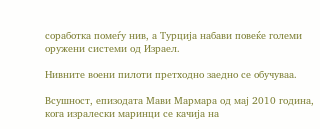соработка помеѓу нив, а Турција набави повеќе големи оружени системи од Израел.

Нивните воени пилоти претходно заедно се обучуваа.

Всушност, епизодата Мави Мармара од мај 2010 година, кога изралески маринци се качија на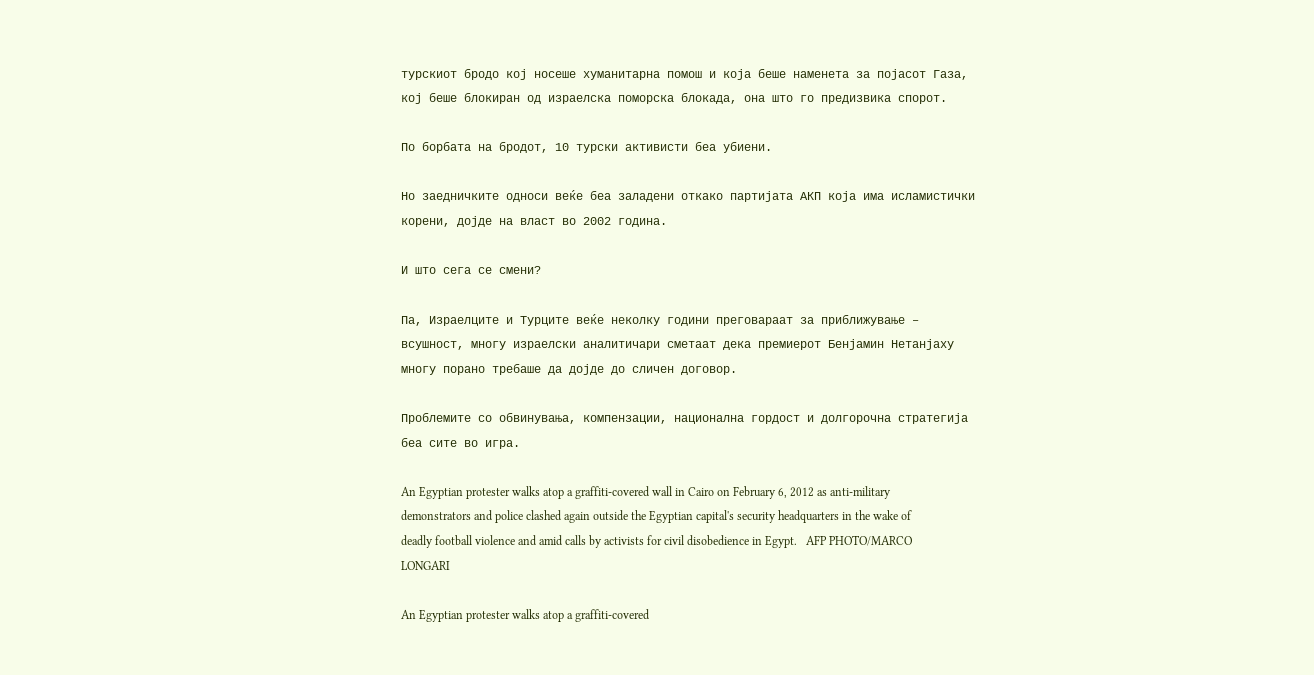турскиот бродо кој носеше хуманитарна помош и која беше наменета за појасот Газа, кој беше блокиран од израелска поморска блокада, она што го предизвика спорот.

По борбата на бродот, 10 турски активисти беа убиени.

Но заедничките односи веќе беа заладени откако партијата АКП која има исламистички корени, дојде на власт во 2002 година.

И што сега се смени?

Па, Израелците и Турците веќе неколку години преговараат за приближување – всушност, многу израелски аналитичари сметаат дека премиерот Бенјамин Нетанјаху многу порано требаше да дојде до сличен договор.

Проблемите со обвинувања, компензации, национална гордост и долгорочна стратегија беа сите во игра.

An Egyptian protester walks atop a graffiti-covered wall in Cairo on February 6, 2012 as anti-military demonstrators and police clashed again outside the Egyptian capital's security headquarters in the wake of deadly football violence and amid calls by activists for civil disobedience in Egypt.   AFP PHOTO/MARCO LONGARI

An Egyptian protester walks atop a graffiti-covered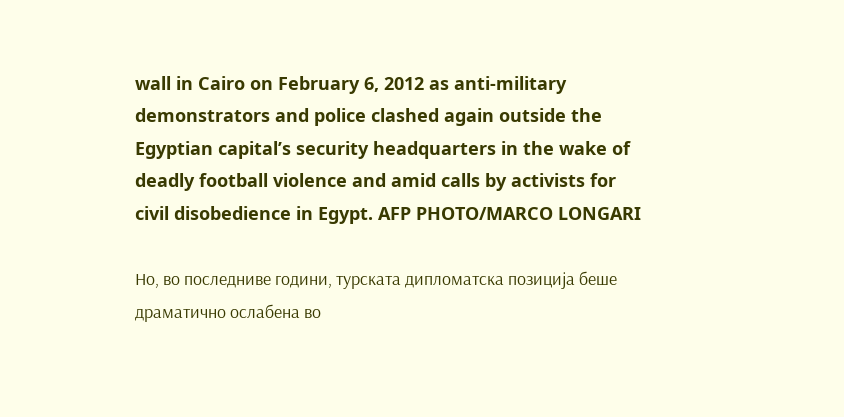wall in Cairo on February 6, 2012 as anti-military demonstrators and police clashed again outside the Egyptian capital’s security headquarters in the wake of deadly football violence and amid calls by activists for civil disobedience in Egypt. AFP PHOTO/MARCO LONGARI

Но, во последниве години, турската дипломатска позиција беше драматично ослабена во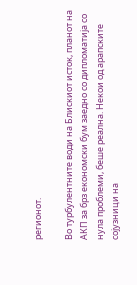регионот.

Во турбулентните води на Блискиот исток, планот на АКП за брз економски бум заедно со дипломатија со нула проблеми, беше реална. Некои од арапските сојузници на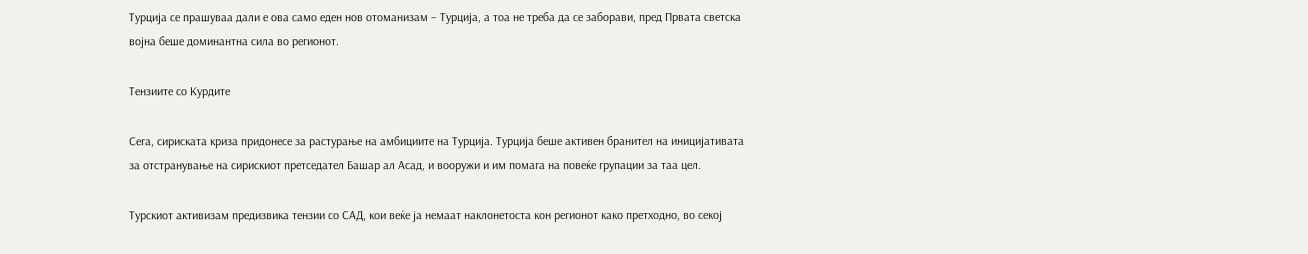Турција се прашуваа дали е ова само еден нов отоманизам – Турција, а тоа не треба да се заборави, пред Првата светска војна беше доминантна сила во регионот.

Тензиите со Курдите

Сега, сириската криза придонесе за растурање на амбициите на Турција. Турција беше активен бранител на иницијативата за отстранување на сирискиот претседател Башар ал Асад, и вооружи и им помага на повеќе групации за таа цел.

Турскиот активизам предизвика тензии со САД, кои веќе ја немаат наклонетоста кон регионот како претходно, во секој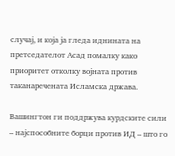случај, и која ја гледа иднината на претседателот Асад помалку како приоритет отколку војната против таканаречената Исламска држава.

Вашингтон ги поддржува курдските сили – најспособните борци против ИД – што го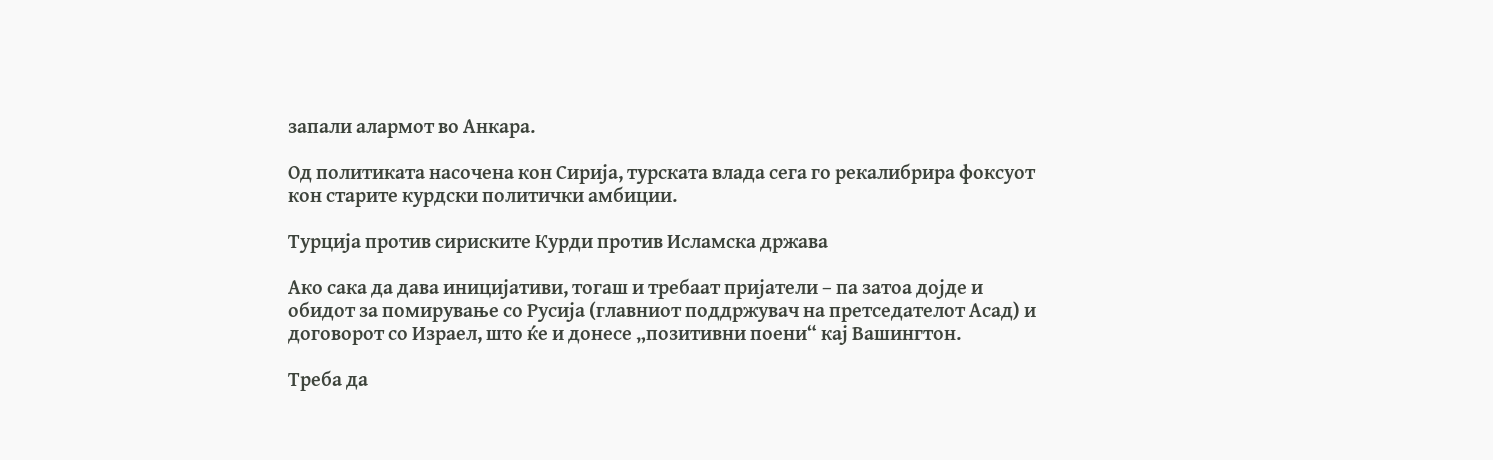запали алармот во Анкара.

Од политиката насочена кон Сирија, турската влада сега го рекалибрира фоксуот кон старите курдски политички амбиции.

Турција против сириските Курди против Исламска држава

Ако сака да дава иницијативи, тогаш и требаат пријатели – па затоа дојде и обидот за помирување со Русија (главниот поддржувач на претседателот Асад) и договорот со Израел, што ќе и донесе „позитивни поени“ кај Вашингтон.

Треба да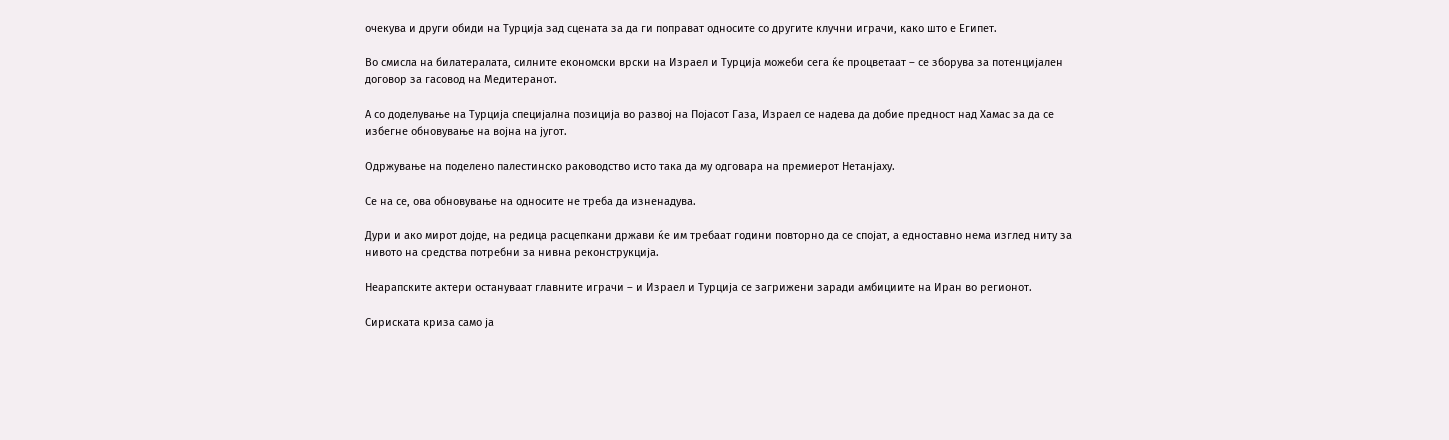очекува и други обиди на Турција зад сцената за да ги поправат односите со другите клучни играчи, како што е Египет.

Во смисла на билатералата, силните економски врски на Израел и Турција можеби сега ќе процветаат – се зборува за потенцијален договор за гасовод на Медитеранот.

А со доделување на Турција специјална позиција во развој на Појасот Газа, Израел се надева да добие предност над Хамас за да се избегне обновување на војна на југот.

Одржување на поделено палестинско раководство исто така да му одговара на премиерот Нетанјаху.

Се на се, ова обновување на односите не треба да изненадува.

Дури и ако мирот дојде, на редица расцепкани држави ќе им требаат години повторно да се спојат, а едноставно нема изглед ниту за нивото на средства потребни за нивна реконструкција.

Неарапските актери остануваат главните играчи – и Израел и Турција се загрижени заради амбициите на Иран во регионот.

Сириската криза само ја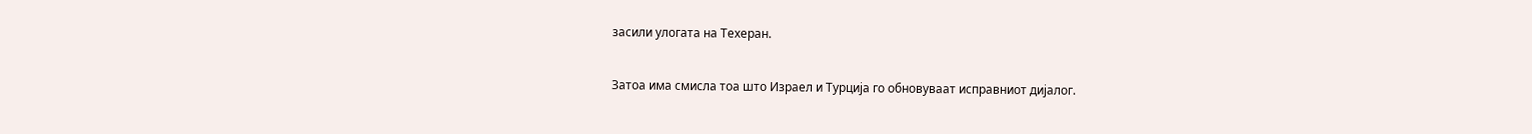засили улогата на Техеран.

Затоа има смисла тоа што Израел и Турција го обновуваат исправниот дијалог.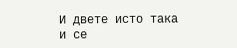И двете исто така и се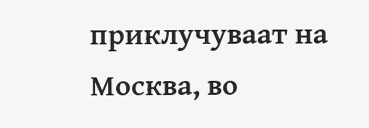приклучуваат на Москва, во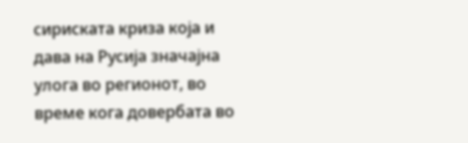сириската криза која и дава на Русија значајна улога во регионот, во време кога довербата во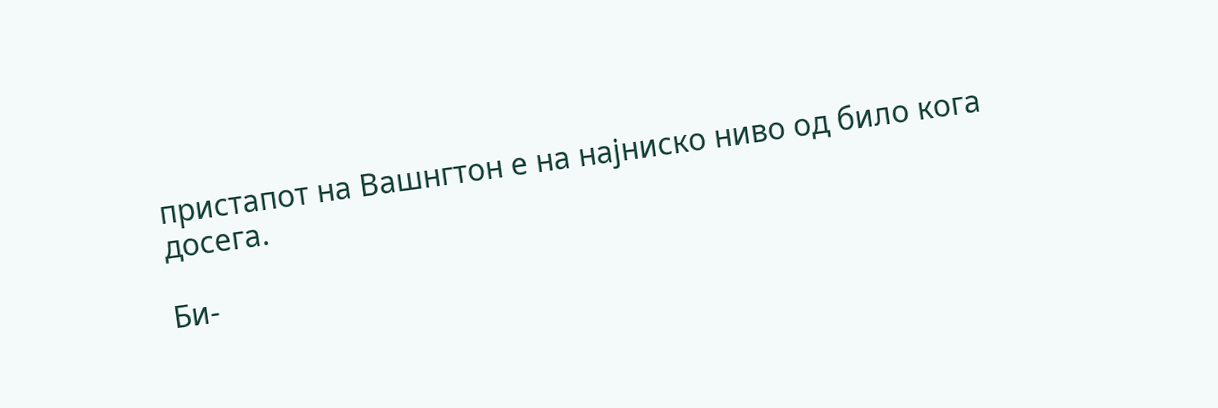пристапот на Вашнгтон е на најниско ниво од било кога досега.

Би-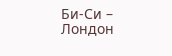Би-Си – Лондон